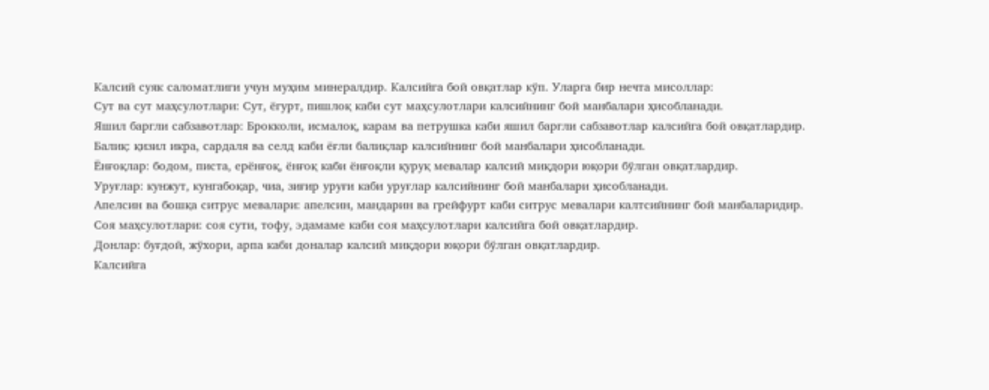Калсий суяк саломатлиги учун муҳим минералдир. Калсийга бой овқатлар кўп. Уларга бир нечта мисоллар:
Сут ва сут маҳсулотлари: Сут, ёгурт, пишлоқ каби сут маҳсулотлари калсийнинг бой манбалари ҳисобланади.
Яшил баргли сабзавотлар: Брокколи, исмалоқ, карам ва петрушка каби яшил баргли сабзавотлар калсийга бой овқатлардир.
Балиқ: қизил икра, сардаля ва селд каби ёғли балиқлар калсийнинг бой манбалари ҳисобланади.
Ёнғоқлар: бодом, писта, ерёнғоқ, ёнғоқ каби ёнғоқли қуруқ мевалар калсий миқдори юқори бўлган овқатлардир.
Уруғлар: кунжут, кунгабоқар, чиа, зиғир уруғи каби уруғлар калсийнинг бой манбалари ҳисобланади.
Апелсин ва бошқа ситрус мевалари: апелсин, мандарин ва грейфурт каби ситрус мевалари калтсийнинг бой манбаларидир.
Соя маҳсулотлари: соя сути, тофу, эдамаме каби соя маҳсулотлари калсийга бой овқатлардир.
Донлар: буғдой, жўхори, арпа каби доналар калсий миқдори юқори бўлган овқатлардир.
Калсийга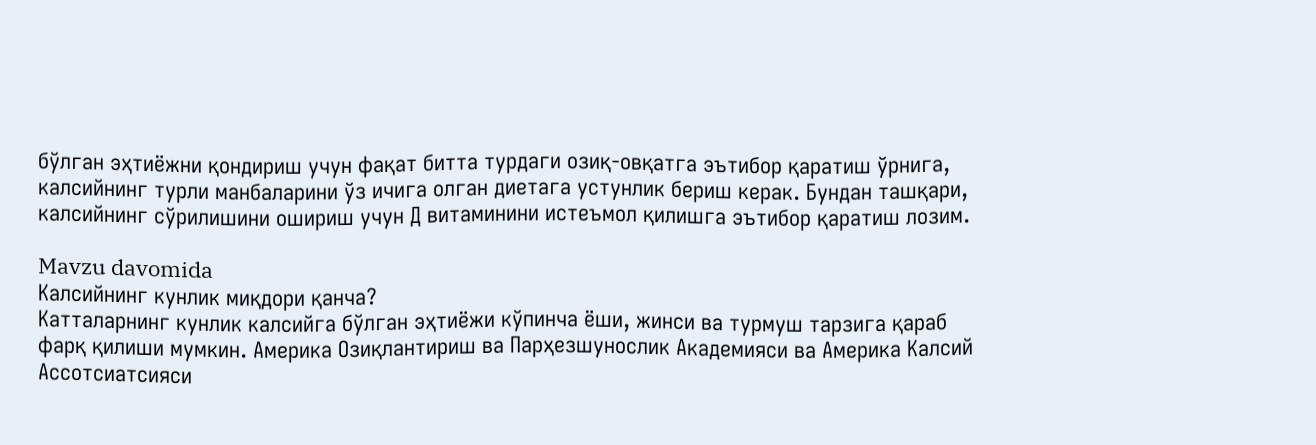бўлган эҳтиёжни қондириш учун фақат битта турдаги озиқ-овқатга эътибор қаратиш ўрнига, калсийнинг турли манбаларини ўз ичига олган диетага устунлик бериш керак. Бундан ташқари, калсийнинг сўрилишини ошириш учун Д витаминини истеъмол қилишга эътибор қаратиш лозим.

Mavzu davomida
Калсийнинг кунлик миқдори қанча?
Катталарнинг кунлик калсийга бўлган эҳтиёжи кўпинча ёши, жинси ва турмуш тарзига қараб фарқ қилиши мумкин. Америка Озиқлантириш ва Парҳезшунослик Академияси ва Америка Калсий Ассотсиатсияси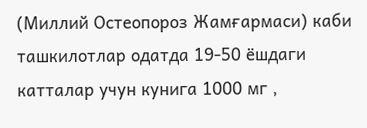(Миллий Остеопороз Жамғармаси) каби ташкилотлар одатда 19-50 ёшдаги катталар учун кунига 1000 мг ,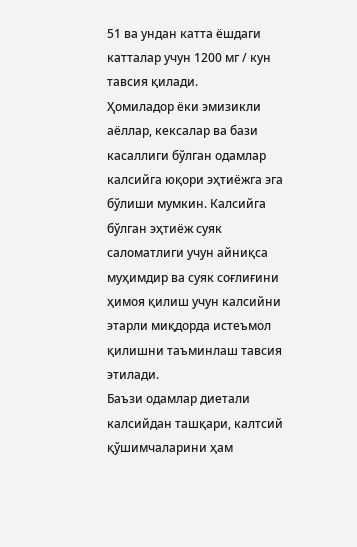51 ва ундан катта ёшдаги катталар учун 1200 мг / кун тавсия қилади.
Ҳомиладор ёки эмизикли аёллар, кексалар ва бази касаллиги бўлган одамлар калсийга юқори эҳтиёжга эга бўлиши мумкин. Калсийга бўлган эҳтиёж суяк саломатлиги учун айниқса муҳимдир ва суяк соғлиғини ҳимоя қилиш учун калсийни этарли миқдорда истеъмол қилишни таъминлаш тавсия этилади.
Баъзи одамлар диетали калсийдан ташқари, калтсий қўшимчаларини ҳам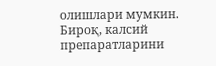олишлари мумкин. Бироқ, калсий препаратларини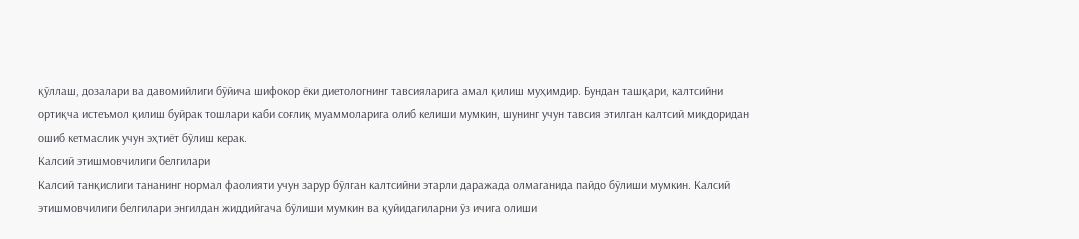қўллаш, дозалари ва давомийлиги бўйича шифокор ёки диетологнинг тавсияларига амал қилиш муҳимдир. Бундан ташқари, калтсийни ортиқча истеъмол қилиш буйрак тошлари каби соғлиқ муаммоларига олиб келиши мумкин, шунинг учун тавсия этилган калтсий миқдоридан ошиб кетмаслик учун эҳтиёт бўлиш керак.
Калсий этишмовчилиги белгилари
Калсий танқислиги тананинг нормал фаолияти учун зарур бўлган калтсийни этарли даражада олмаганида пайдо бўлиши мумкин. Калсий этишмовчилиги белгилари энгилдан жиддийгача бўлиши мумкин ва қуйидагиларни ўз ичига олиши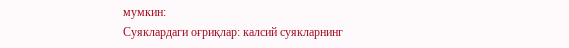мумкин:
Суяклардаги оғриқлар: калсий суякларнинг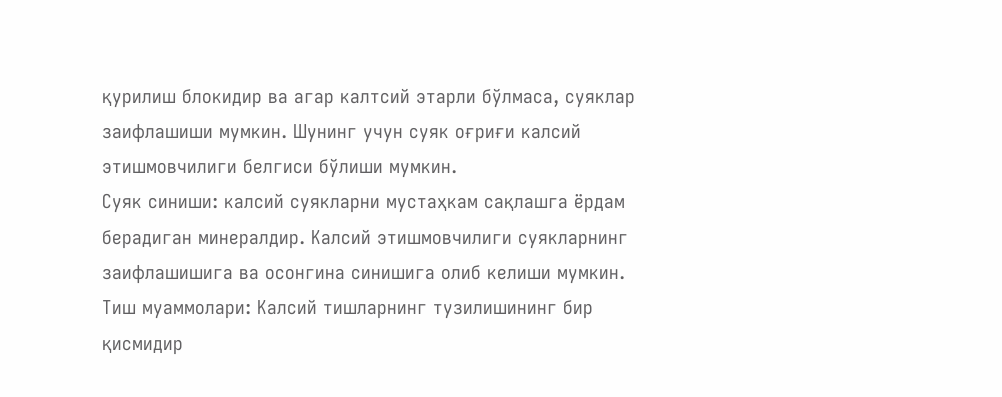қурилиш блокидир ва агар калтсий этарли бўлмаса, суяклар заифлашиши мумкин. Шунинг учун суяк оғриғи калсий этишмовчилиги белгиси бўлиши мумкин.
Суяк синиши: калсий суякларни мустаҳкам сақлашга ёрдам берадиган минералдир. Калсий этишмовчилиги суякларнинг заифлашишига ва осонгина синишига олиб келиши мумкин.
Тиш муаммолари: Калсий тишларнинг тузилишининг бир қисмидир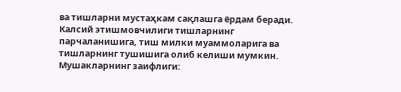ва тишларни мустаҳкам сақлашга ёрдам беради. Калсий этишмовчилиги тишларнинг парчаланишига, тиш милки муаммоларига ва тишларнинг тушишига олиб келиши мумкин.
Мушакларнинг заифлиги: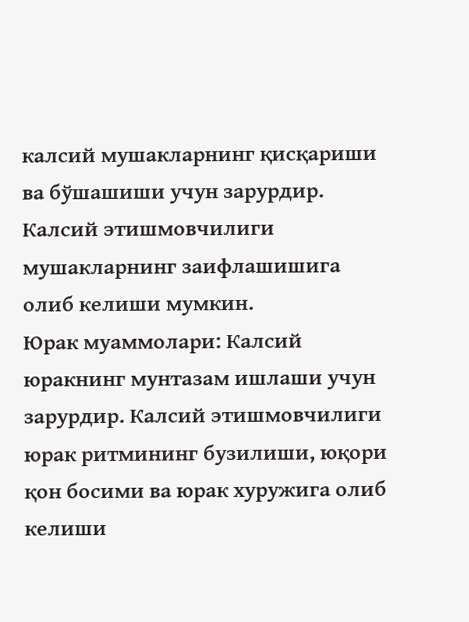калсий мушакларнинг қисқариши ва бўшашиши учун зарурдир. Калсий этишмовчилиги мушакларнинг заифлашишига олиб келиши мумкин.
Юрак муаммолари: Калсий юракнинг мунтазам ишлаши учун зарурдир. Калсий этишмовчилиги юрак ритмининг бузилиши, юқори қон босими ва юрак хуружига олиб келиши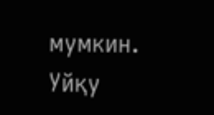мумкин.
Уйқу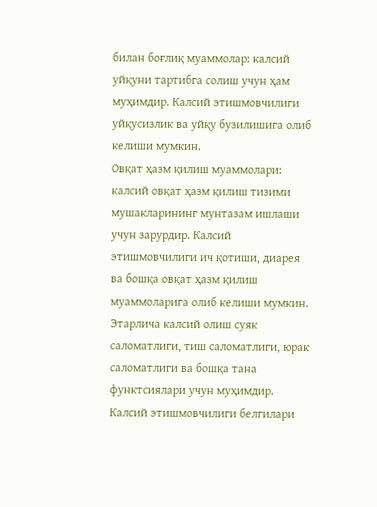билан боғлиқ муаммолар: калсий уйқуни тартибга солиш учун ҳам муҳимдир. Калсий этишмовчилиги уйқусизлик ва уйқу бузилишига олиб келиши мумкин.
Овқат ҳазм қилиш муаммолари: калсий овқат ҳазм қилиш тизими мушакларининг мунтазам ишлаши учун зарурдир. Калсий этишмовчилиги ич қотиши, диарея ва бошқа овқат ҳазм қилиш муаммоларига олиб келиши мумкин.
Этарлича калсий олиш суяк саломатлиги, тиш саломатлиги, юрак саломатлиги ва бошқа тана функтсиялари учун муҳимдир. Калсий этишмовчилиги белгилари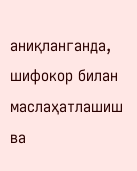аниқланганда, шифокор билан маслаҳатлашиш ва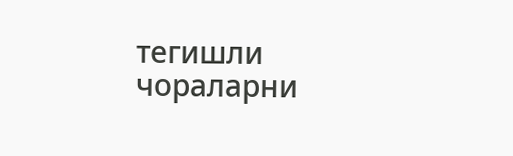тегишли чораларни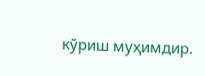кўриш муҳимдир.